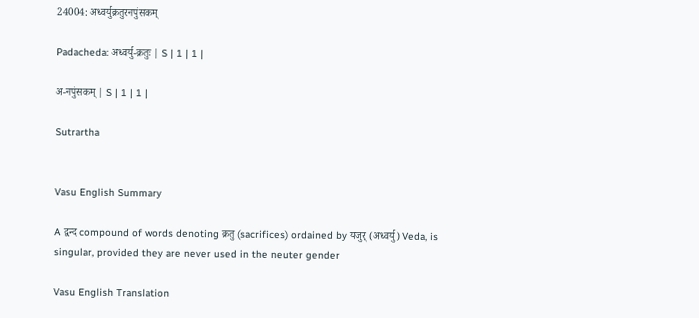24004: अध्वर्युक्रतुरनपुंसकम्

Padacheda: अध्वर्यु-क्रतुः | S | 1 | 1 |

अ-नपुंसकम् | S | 1 | 1 |

Sutrartha


Vasu English Summary

A द्वन्द compound of words denoting क्रतु (sacrifices) ordained by यजुर् (अध्वर्यु) Veda, is singular, provided they are never used in the neuter gender

Vasu English Translation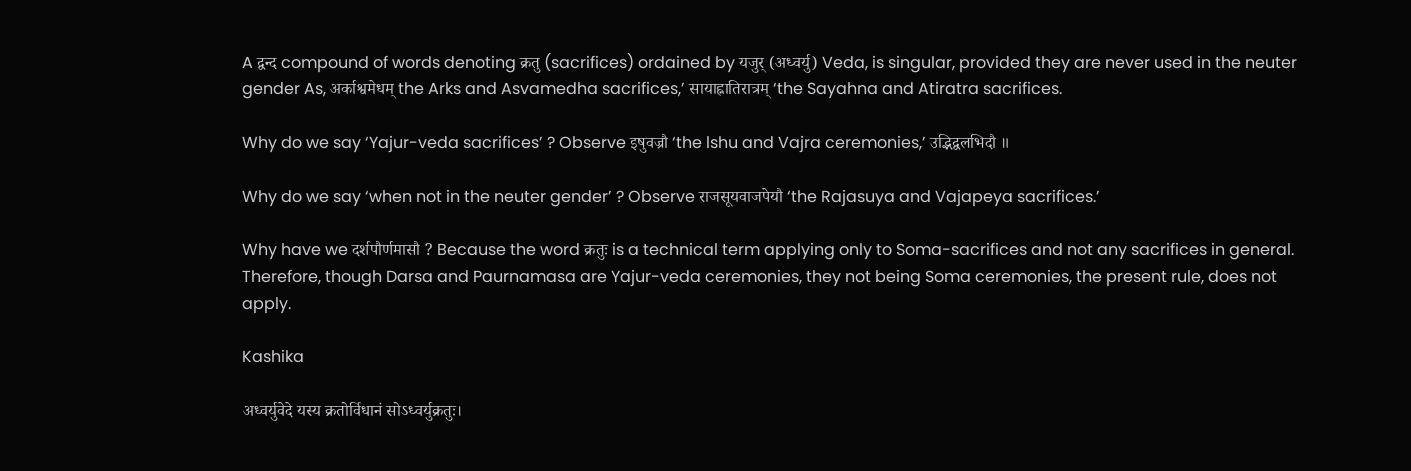A द्वन्द compound of words denoting क्रतु (sacrifices) ordained by यजुर् (अध्वर्यु) Veda, is singular, provided they are never used in the neuter gender As, अर्काश्वमेधम् the Arks and Asvamedha sacrifices,’ सायाह्नातिरात्रम् ‘the Sayahna and Atiratra sacrifices.

Why do we say ‘Yajur-veda sacrifices’ ? Observe इषुवज्रौ ‘the lshu and Vajra ceremonies,’ उद्भिद्वलभिदौ ॥

Why do we say ‘when not in the neuter gender’ ? Observe राजसूयवाजपेयौ ‘the Rajasuya and Vajapeya sacrifices.’

Why have we दर्शपौर्णमासौ ? Because the word क्रतुः is a technical term applying only to Soma-sacrifices and not any sacrifices in general. Therefore, though Darsa and Paurnamasa are Yajur-veda ceremonies, they not being Soma ceremonies, the present rule, does not apply.

Kashika

अध्वर्युवेदे यस्य क्रतोर्विधानं सोऽध्वर्युक्रतुः।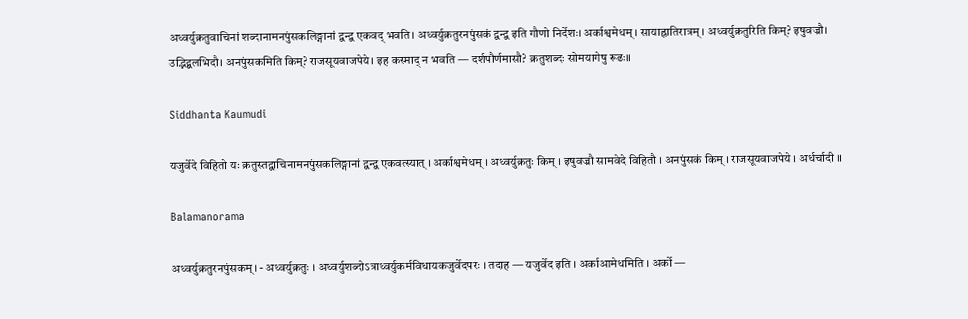अध्वर्युक्रतुवाचिनां शब्दानामनपुंसकलिङ्गानां द्वन्द्व एकवद् भवति। अध्वर्युक्रतुरनपुंसकं द्वन्द्व इति गौणो निर्देशः। अर्काश्वमेधम्। सायाह्नातिरात्रम्। अध्वर्युक्रतुरिति किम्? इषुवज्रौ। उद्भिद्बलभिदौ। अनपुंसकमिति किम्? राजसूयवाजपेये। इह कस्माद् न भवति — दर्शपौर्णमासौ? क्रतुशब्दः सोमयागेषु रूढः॥

Siddhanta Kaumudi

यजुर्वेदे विहितो यः क्रतुस्तद्वाचिनामनपुंसकलिङ्गानां द्वन्द्व एकवत्स्यात् । अर्काश्वमेधम् । अध्वर्युक्रतुः किम् । इषुवज्रौ सामवेदे विहितौ । अनपुंसकं किम् । राजसूयवाजपेये । अर्धर्चादी ॥

Balamanorama

अध्वर्युक्रतुरनपुंसकम्। - अध्वर्युक्रतुः । अध्वर्युशब्दोऽत्राध्वर्युकर्मविधायकजुर्वेदपरः । तदाह — यजुर्वेद इति । अर्काआमेधमिति । अर्को —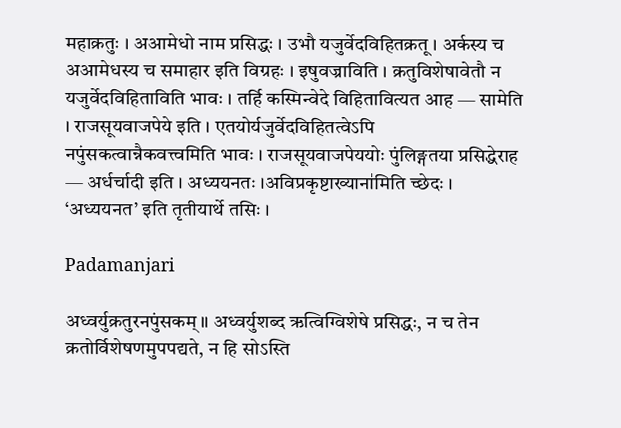महाक्रतुः । अआमेधो नाम प्रसिद्धः । उभौ यजुर्वेदविहितक्रतू । अर्कस्य च अआमेधस्य च समाहार इति विग्रहः । इषुवज्राविति । क्रतुविशेषावेतौ न यजुर्वेदविहिताविति भावः । तर्हि कस्मिन्वेदे विहितावित्यत आह — सामेति । राजसूयवाजपेये इति । एतयोर्यजुर्वेदविहितत्वेऽपि नपुंसकत्वान्नैकवत्त्वमिति भावः । राजसूयवाजपेययोः पुंलिङ्गतया प्रसिद्धेराह — अर्धर्चादी इति । अध्ययनतः ।अविप्रकृष्टाख्याना॑मिति च्छेदः । ‘अध्ययनत’ इति तृतीयार्थे तसिः ।

Padamanjari

अध्वर्युक्रतुरनपुंसकम्॥ अध्वर्युशब्द ऋत्विग्विशेषे प्रसिद्धः, न च तेन क्रतोर्विशेषणमुपपद्यते, न हि सोऽस्ति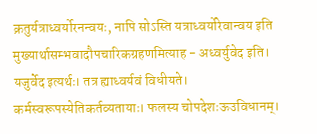क्रतुर्यत्राध्वर्योरनन्वयः, नापि सोऽस्ति यत्राध्वर्योरेवान्वय इति मुख्यार्थासम्भवादौपचारिकग्रहणमित्याह - अध्वर्युवेद इति। यजुर्वेद इत्यर्थः। तत्र ह्याध्वर्यवं विधीयते। कर्मस्वरूपस्येतिकर्तव्यतायाः। फलस्य चोपदेशःऊउविधानम्।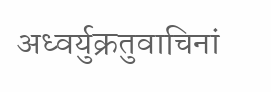अध्वर्युक्रतुवाचिनां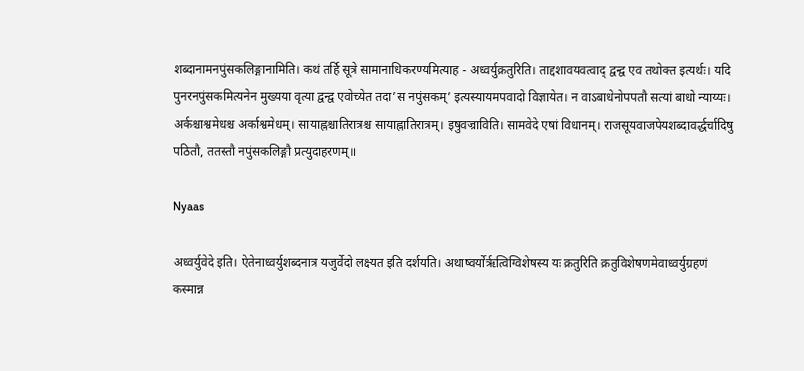शब्दानामनपुंसकलिङ्गानामिति। कथं तर्हि सूत्रे सामानाधिकरण्यमित्याह - अध्वर्युक्रतुरिति। ताद्दशावयवत्वाद् द्वन्द्व एव तथोक्त इत्यर्थः। यदि पुनरनपुंसकमित्यनेन मुख्यया वृत्या द्वन्द्व एवोच्येत तदा’स नपुंसकम्’ इत्यस्यायमपवादो विज्ञायेत। न वाऽबाधेनोपपतौ सत्यां बाधो न्याय्यः। अर्कश्चाश्वमेधश्च अर्काश्वमेधम्। सायाह्नश्चातिरात्रश्च सायाह्नातिरात्रम्। इषुवज्राविति। सामवेदे एषां विधानम्। राजसूयवाजपेयशब्दावर्द्धर्चादिषु पठितौ, ततस्तौ नपुंसकलिङ्गौ प्रत्युदाहरणम्॥

Nyaas

अध्वर्युवेदे इति। ऐतेनाध्वर्युशब्दनात्र यजुर्वेदो लक्ष्यत इति दर्शयति। अथाष्वर्योरृत्विग्विशेषस्य यः क्रतुरिति क्रतुविशेषणमेवाध्वर्युग्रहणं कस्मान्न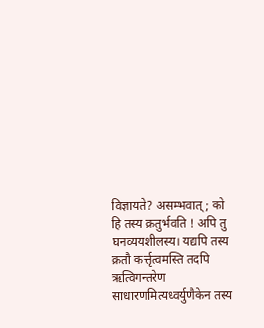विज्ञायते? असम्भवात्; को हि तस्य क्रतुर्भवति ! अपि तु घनव्ययशीलस्य। यद्यपि तस्य क्रतौ कर्त्तृत्वमस्ति तदपि ऋत्विगन्तरेण साधारणमित्यध्वर्युणैकेन तस्य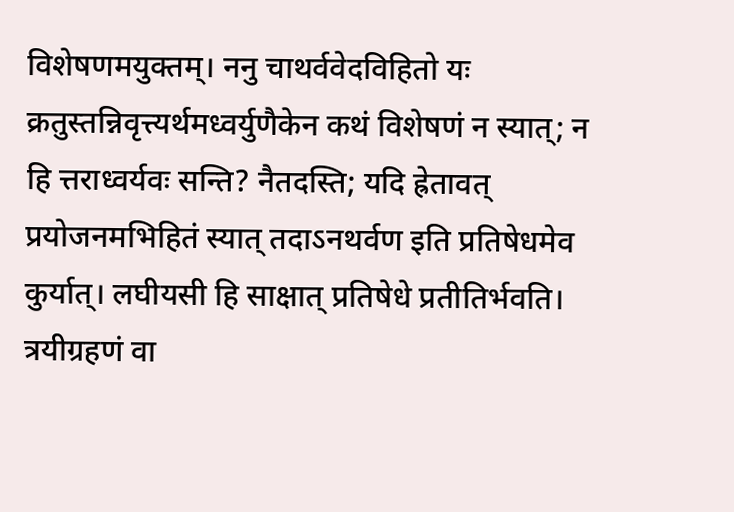विशेषणमयुक्तम्। ननु चाथर्ववेदविहितो यः क्रतुस्तन्निवृत्त्यर्थमध्वर्युणैकेन कथं विशेषणं न स्यात्; न हि त्तराध्वर्यवः सन्ति? नैतदस्ति; यदि ह्रेतावत् प्रयोजनमभिहितं स्यात् तदाऽनथर्वण इति प्रतिषेधमेव कुर्यात्। लघीयसी हि साक्षात् प्रतिषेधे प्रतीतिर्भवति। त्रयीग्रहणं वा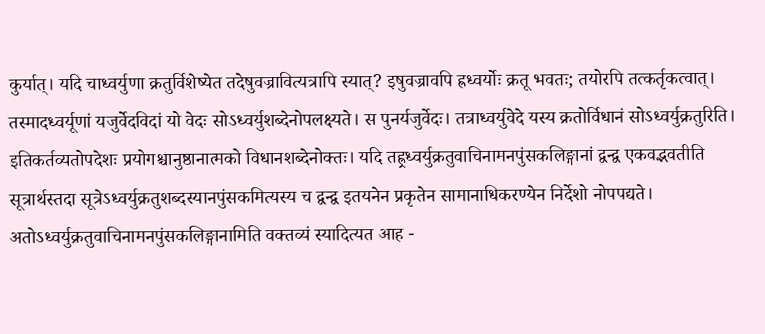कुर्यात्। यदि चाध्वर्युणा क्रतुर्विशेष्येत तदेषुवज्रावित्यत्रापि स्यात्? इषुवज्रावपि ह्रध्वर्योः क्रतू भवतः; तयोरपि तत्कर्तृकत्वात्। तस्मादध्वर्यूणां यजुर्वेदविदां यो वेदः सोऽध्वर्युशब्देनोपलक्ष्यते। स पुनर्यजुर्वेदः। तत्राध्वर्युवेदे यस्य क्रतोर्विधानं सोऽध्वर्युक्रतुरिति। इतिकर्तव्यतोपदेशः प्रयोगश्चानुष्ठानात्मको विधानशब्देनोक्तः। यदि तह्र्रध्वर्युक्रतुवाचिनामनपुंसकलिङ्गानां द्वन्द्व एकवद्भवतीति सूत्रार्थस्तदा सूत्रेऽध्वर्युक्रतुशब्दस्यानपुंसकमित्यस्य च द्वन्द्व इतयनेन प्रकृतेन सामानाधिकरण्येन निर्देशो नोपपद्यते। अतोऽध्वर्युक्रतुवाचिनामनपुंसकलिङ्गानामिति वक्तव्यं स्यादित्यत आह -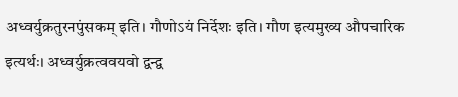अध्वर्युक्रतुरनपुंसकम् इति। गौणोऽयं निर्देशः इति। गौण इत्यमुख्य औपचारिक इत्यर्थः। अध्वर्युक्रत्ववयवो द्वन्द्व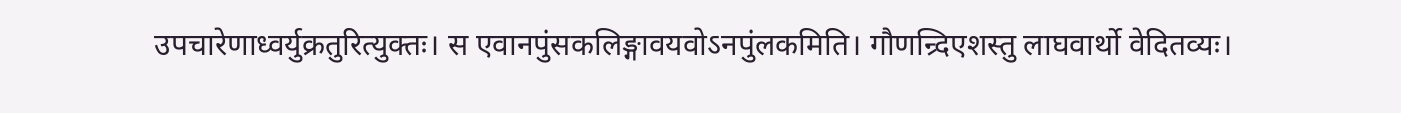उपचारेणाध्वर्युक्रतुरित्युक्तः। स एवानपुंसकलिङ्गावयवोऽनपुंलकमिति। गौणन्र्दिएशस्तु लाघवार्थो वेदितव्यः।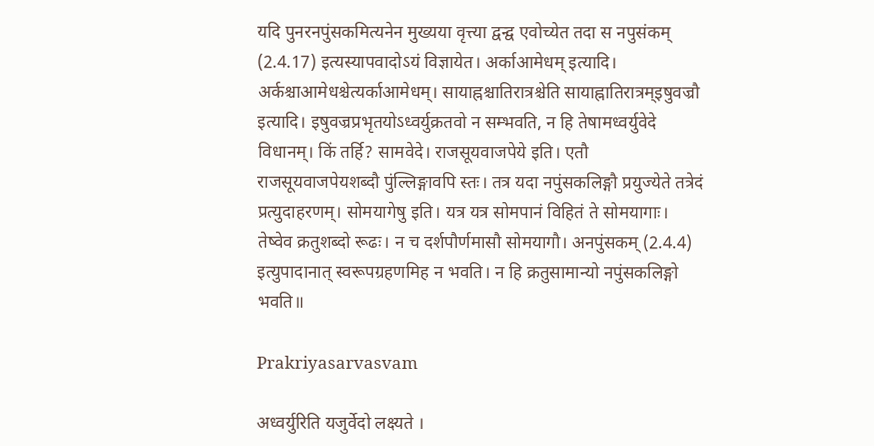यदि पुनरनपुंसकमित्यनेन मुख्यया वृत्त्या द्वन्द्व एवोच्येत तदा स नपुसंकम् (2.4.17) इत्यस्यापवादोऽयं विज्ञायेत। अर्काआमेधम् इत्यादि। अर्कश्चाआमेधश्चेत्यर्काआमेधम्। सायाह्नश्चातिरात्रश्चेति सायाह्नातिरात्रम्इषुवज्रौ इत्यादि। इषुवज्रप्रभृतयोऽध्वर्युक्रतवो न सम्भवति, न हि तेषामध्वर्युवेदे विधानम्। किं तर्हि? सामवेदे। राजसूयवाजपेये इति। एतौ राजसूयवाजपेयशब्दौ पुंल्लिङ्गावपि स्तः। तत्र यदा नपुंसकलिङ्गौ प्रयुज्येते तत्रेदं प्रत्युदाहरणम्। सोमयागेषु इति। यत्र यत्र सोमपानं विहितं ते सोमयागाः। तेष्वेव क्रतुशब्दो रूढः। न च दर्शपौर्णमासौ सोमयागौ। अनपुंसकम् (2.4.4) इत्युपादानात् स्वरूपग्रहणमिह न भवति। न हि क्रतुसामान्यो नपुंसकलिङ्गो भवति॥

Prakriyasarvasvam

अध्वर्युरिति यजुर्वेदो लक्ष्यते ।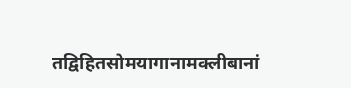तद्विहितसोमयागानामक्लीबानां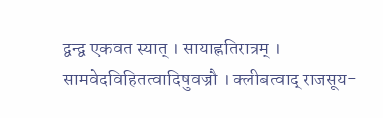द्वन्द्व एकवत स्यात् । सायाह्नतिरात्रम् । सामवेदविहितत्वादिषुवज्रौ । क्लीबत्वाद् राजसूय-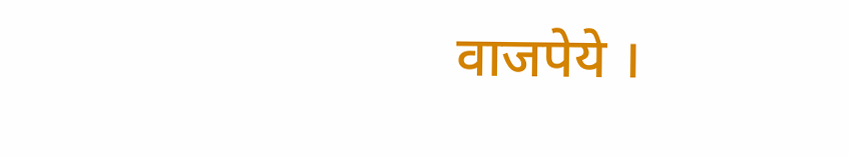वाजपेये ।